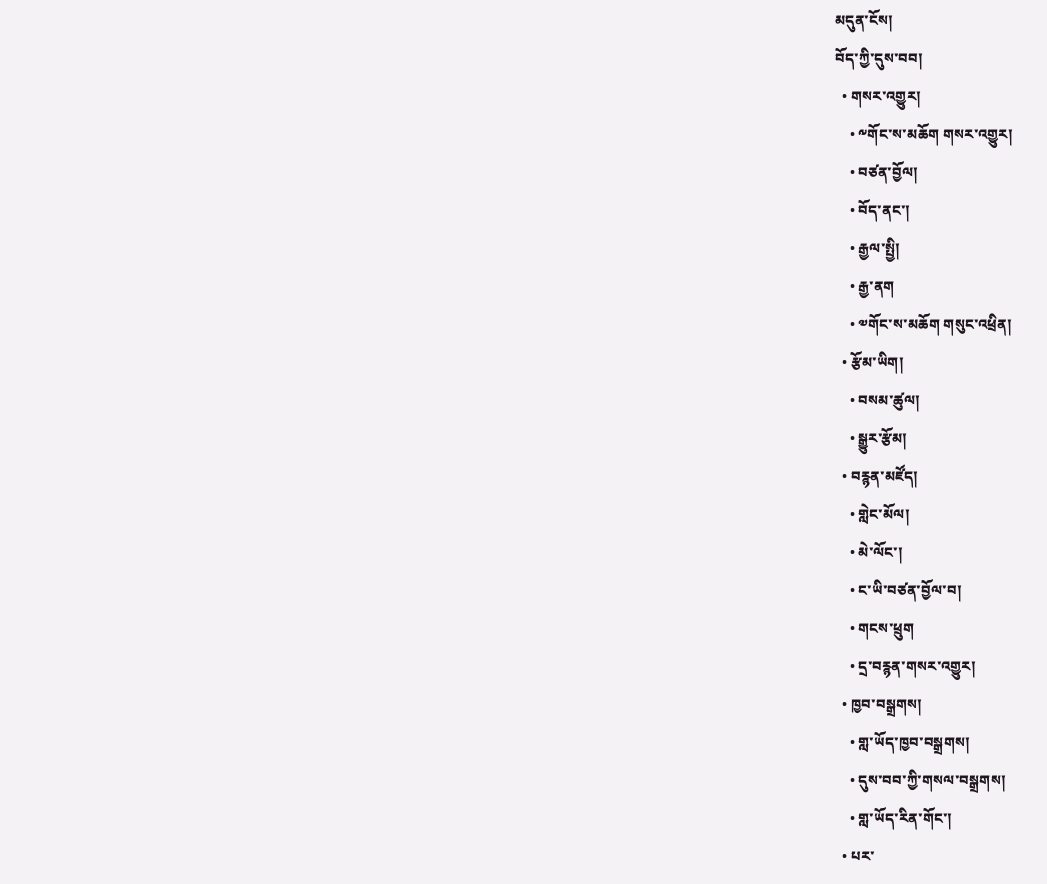མདུན་ངོས།
བོད་ཀྱི་དུས་བབ།
  • གསར་འགྱུར།
    • ༸གོང་ས་མཆོག གསར་འགྱུར།
    • བཙན་བྱོལ།
    • བོད་ནང་།
    • རྒྱལ་སྤྱི།
    • རྒྱ་ནག
    • ༧གོང་ས་མཆོག གསུང་འཕྲིན།
  • རྩོམ་ཡིག།
    • བསམ་ཚུལ།
    • སྒྱུར་རྩོམ།
  • བརྙན་མཛོད།
    • གླེང་མོལ།
    • མེ་ལོང་།
    • ང་ཡི་བཙན་བྱོལ་བ།
    • གངས་ཕྲུག
    • དྲ་བརྙན་གསར་འགྱུར།
  • ཁྱབ་བསྒྲགས།
    • གླ་ཡོད་ཁྱབ་བསྒྲགས།
    • དུས་བབ་ཀྱི་གསལ་བསྒྲགས།
    • གླ་ཡོད་རིན་གོང་།
  • པར་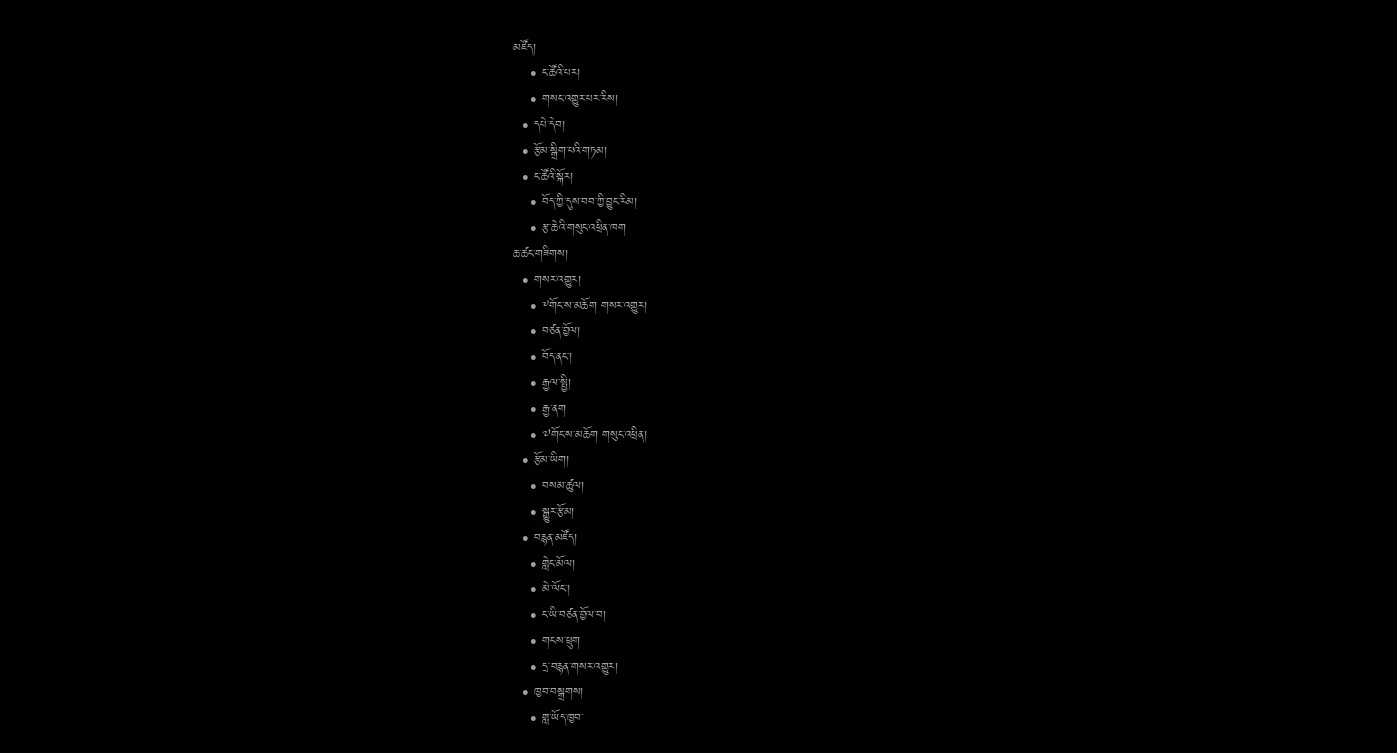མཛོད།
    • ང་ཚོའི་པར།
    • གསང་འགྱུར་པར་རིས།
  • དཔེ་དེབ།
  • རྩོམ་སྒྲིག་པའི་གཏམ།
  • ང་ཚོའི་སྐོར།
    • བོད་ཀྱི་དུས་བབ་ཀྱི་བྱུང་རིམ།
    • རྩ་ཆེའི་གསུང་འཕྲིན་ཁག
ཆ་ཚང་གཟིགས།
  • གསར་འགྱུར།
    • ༸གོང་ས་མཆོག གསར་འགྱུར།
    • བཙན་བྱོལ།
    • བོད་ནང་།
    • རྒྱལ་སྤྱི།
    • རྒྱ་ནག
    • ༧གོང་ས་མཆོག གསུང་འཕྲིན།
  • རྩོམ་ཡིག།
    • བསམ་ཚུལ།
    • སྒྱུར་རྩོམ།
  • བརྙན་མཛོད།
    • གླེང་མོལ།
    • མེ་ལོང་།
    • ང་ཡི་བཙན་བྱོལ་བ།
    • གངས་ཕྲུག
    • དྲ་བརྙན་གསར་འགྱུར།
  • ཁྱབ་བསྒྲགས།
    • གླ་ཡོད་ཁྱབ་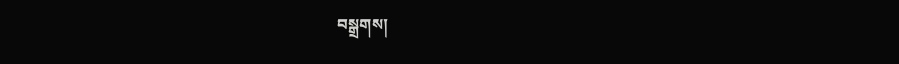བསྒྲགས།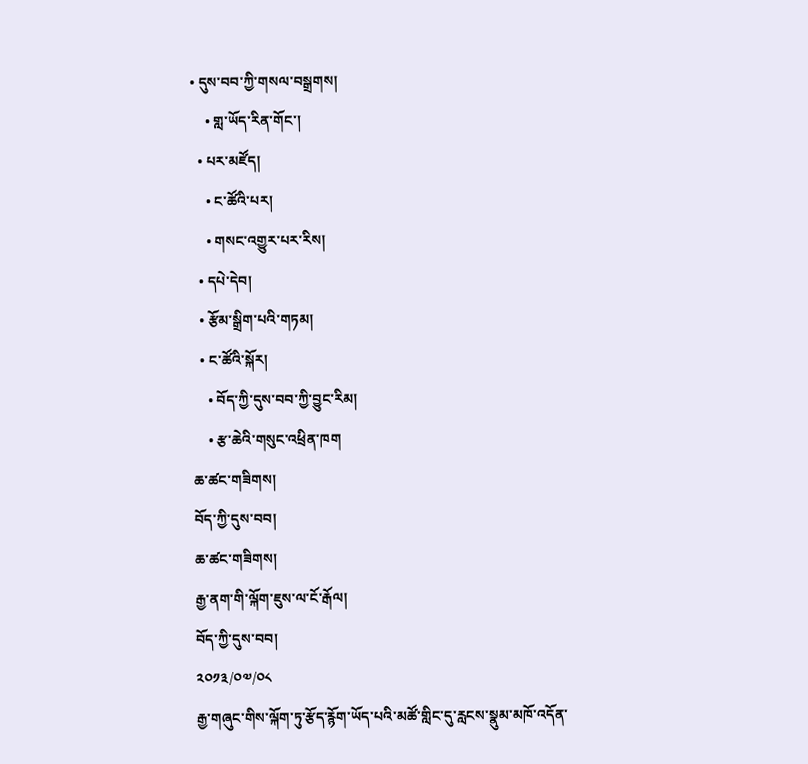• དུས་བབ་ཀྱི་གསལ་བསྒྲགས།
    • གླ་ཡོད་རིན་གོང་།
  • པར་མཛོད།
    • ང་ཚོའི་པར།
    • གསང་འགྱུར་པར་རིས།
  • དཔེ་དེབ།
  • རྩོམ་སྒྲིག་པའི་གཏམ།
  • ང་ཚོའི་སྐོར།
    • བོད་ཀྱི་དུས་བབ་ཀྱི་བྱུང་རིམ།
    • རྩ་ཆེའི་གསུང་འཕྲིན་ཁག
ཆ་ཚང་གཟིགས།
བོད་ཀྱི་དུས་བབ།
ཆ་ཚང་གཟིགས།
རྒྱ་ནག་གི་ལྐོག་ཇུས་ལ་ངོ་རྒོལ།
བོད་ཀྱི་དུས་བབ།
༢༠༡༣/༠༧/༠༨
རྒྱ་གཞུང་གིས་ལྐོག་ཏུ་རྩོད་རྙོག་ཡོད་པའི་མཚོ་གླིང་དུ་རླངས་སྣུམ་མཁོ་འདོན་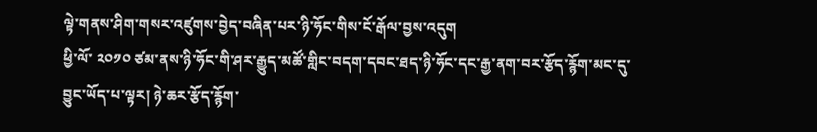ལྟེ་གནས་ཤིག་གསར་འཛུགས་བྱེད་བཞིན་པར་ཉི་ཧོང་གིས་ངོ་རྒོལ་བྱས་འདུག
ཕྱི་ལོ་ ༢༠༡༠ ཙམ་ནས་ཉི་ཧོང་གི་ཤར་རྒྱུད་མཚོ་གླིང་བདག་དབང་ཐད་ཉི་ཧོང་དང་རྒྱ་ནག་བར་རྩོད་རྙོག་མང་དུ་བྱུང་ཡོད་པ་ལྟར། ཉེ་ཆར་རྩོད་རྙོག་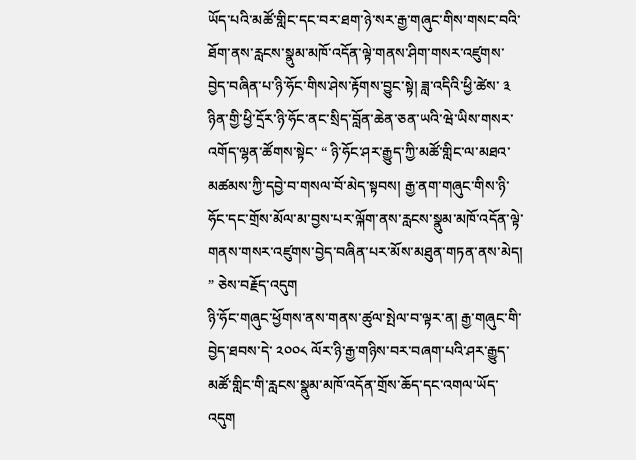ཡོད་པའི་མཚོ་གླིང་དང་བར་ཐག་ཉེ་སར་རྒྱ་གཞུང་གིས་གསང་བའི་ཐོག་ནས་རླངས་སྣུམ་མཁོ་འདོན་ལྟེ་གནས་ཤིག་གསར་འཛུགས་བྱེད་བཞིན་པ་ཉི་ཧོང་གིས་ཤེས་རྟོགས་བྱུང་སྟེ། ཟླ་འདིའི་ཕྱི་ཚེས་ ༣ ཉིན་གྱི་ཕྱི་དྲོར་ཉི་ཧོང་ནང་སྲིད་བློན་ཆེན་ཅན་ཡའི་ཝེ་ཡིས་གསར་འགོད་ལྷན་ཚོགས་སྟེང་ “ ཉི་ཧོང་ཤར་རྒྱུད་ཀྱི་མཚོ་གླིང་ལ་མཐའ་མཚམས་ཀྱི་དབྱེ་བ་གསལ་བོ་མེད་སྟབས། རྒྱ་ནག་གཞུང་གིས་ཉི་ཧོང་དང་གྲོས་མོལ་མ་བྱས་པར་ལྐོག་ནས་རླངས་སྣུམ་མཁོ་འདོན་ལྟེ་གནས་གསར་འཛུགས་བྱེད་བཞིན་པར་མོས་མཐུན་གཏན་ནས་མེད། ” ཅེས་བརྗོད་འདུག
ཉི་ཧོང་གཞུང་ཕྱོགས་ནས་གནས་ཚུལ་སྤེལ་བ་ལྟར་ན། རྒྱ་གཞུང་གི་བྱེད་ཐབས་དེ་ ༢༠༠༨ ལོར་ཉི་རྒྱ་གཉིས་བར་བཞག་པའི་ཤར་རྒྱུད་མཚོ་གླིང་གི་རླངས་སྣུམ་མཁོ་འདོན་གྲོས་ཆོད་དང་འགལ་ཡོད་འདུག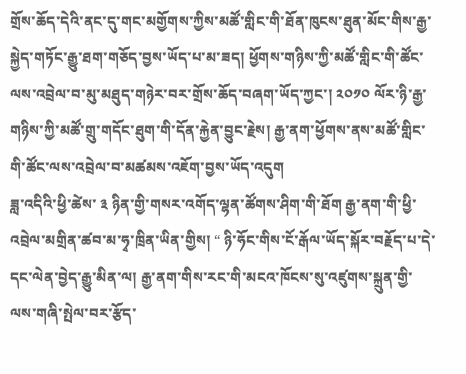གྲོས་ཆོད་དེའི་ནང་དུ་གང་མགྱོགས་ཀྱིས་མཚོ་གླིང་གི་ཐོན་ཁུངས་ཐུན་མོང་གིས་རྒྱ་སྐྱེད་གཏོང་རྒྱུ་ཐག་གཅོད་བྱས་ཡོད་པ་མ་ཟད། ཕྱོགས་གཉིས་ཀྱི་མཚོ་གླིང་གི་ཚོང་ལས་འབྲེལ་བ་མུ་མཐུད་གཉེར་བར་གྲོས་ཆོད་བཞག་ཡོད་ཀྱང་། ༢༠༡༠ ལོར་ཉི་རྒྱ་གཉིས་ཀྱི་མཚོ་གྲུ་གདོང་ཐུག་གི་དོན་རྐྱེན་བྱུང་རྗེས། རྒྱ་ནག་ཕྱོགས་ནས་མཚོ་གླིང་གི་ཚོང་ལས་འབྲེལ་བ་མཚམས་འཇོག་བྱས་ཡོད་འདུག
ཟླ་འདིའི་ཕྱི་ཚེས་ ༣ ཉིན་གྱི་གསར་འགོད་ལྷན་ཚོགས་ཤིག་གི་ཐོག རྒྱ་ནག་གི་ཕྱི་འབྲེལ་མགྲིན་ཚབ་མ་ཧྭ་ཁྲིན་ཡིན་གྱིས། “ ཉི་ཧོང་གིས་ངོ་རྒོལ་ཡོད་སྐོར་བརྗོད་པ་དེ་དང་ལེན་བྱེད་རྒྱུ་མིན་ལ། རྒྱ་ནག་གིས་རང་གི་མངའ་ཁོངས་སུ་འཛུགས་སྐྲུན་གྱི་ལས་གཞི་སྤེལ་བར་རྩོད་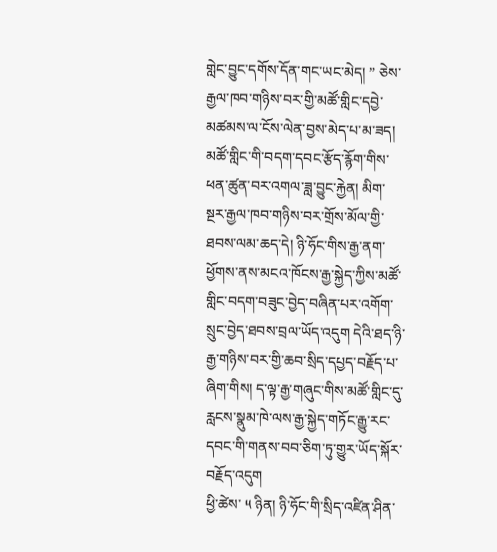གླེང་བྱུང་དགོས་དོན་གང་ཡང་མེད། ” ཅེས་རྒྱལ་ཁབ་གཉིས་བར་གྱི་མཚོ་གླིང་དབྱེ་མཚམས་ལ་ངོས་ལེན་བྱས་མེད་པ་མ་ཟད། མཚོ་གླིང་གི་བདག་དབང་རྩོད་རྙོག་གིས་ཕན་ཚུན་བར་འགལ་ཟླ་བྱུང་རྐྱེན། མིག་སྔར་རྒྱལ་ཁབ་གཉིས་བར་གྲོས་མོལ་གྱི་ཐབས་ལམ་ཆད་དེ། ཉི་ཧོང་གིས་རྒྱ་ནག་ཕྱོགས་ནས་མངའ་ཁོངས་རྒྱ་སྐྱེད་ཀྱིས་མཚོ་གླིང་བདག་བཟུང་བྱེད་བཞིན་པར་འགོག་སྲུང་བྱེད་ཐབས་བྲལ་ཡོད་འདུག དེའི་ཐད་ཉི་རྒྱ་གཉིས་བར་གྱི་ཆབ་སྲིད་དཔྱད་བརྗོད་པ་ཞིག་གིས། ད་ལྟ་རྒྱ་གཞུང་གིས་མཚོ་གླིང་དུ་རླངས་སྣུམ་ཁེ་ལས་རྒྱ་སྐྱེད་གཏོང་རྒྱུ་རང་དབང་གི་གནས་བབ་ཅིག་ཏུ་གྱུར་ཡོད་སྐོར་བརྗོད་འདུག
ཕྱི་ཚེས་ ༥ ཉིན། ཉི་ཧོང་གི་སྲིད་འཛིན་ཤིན་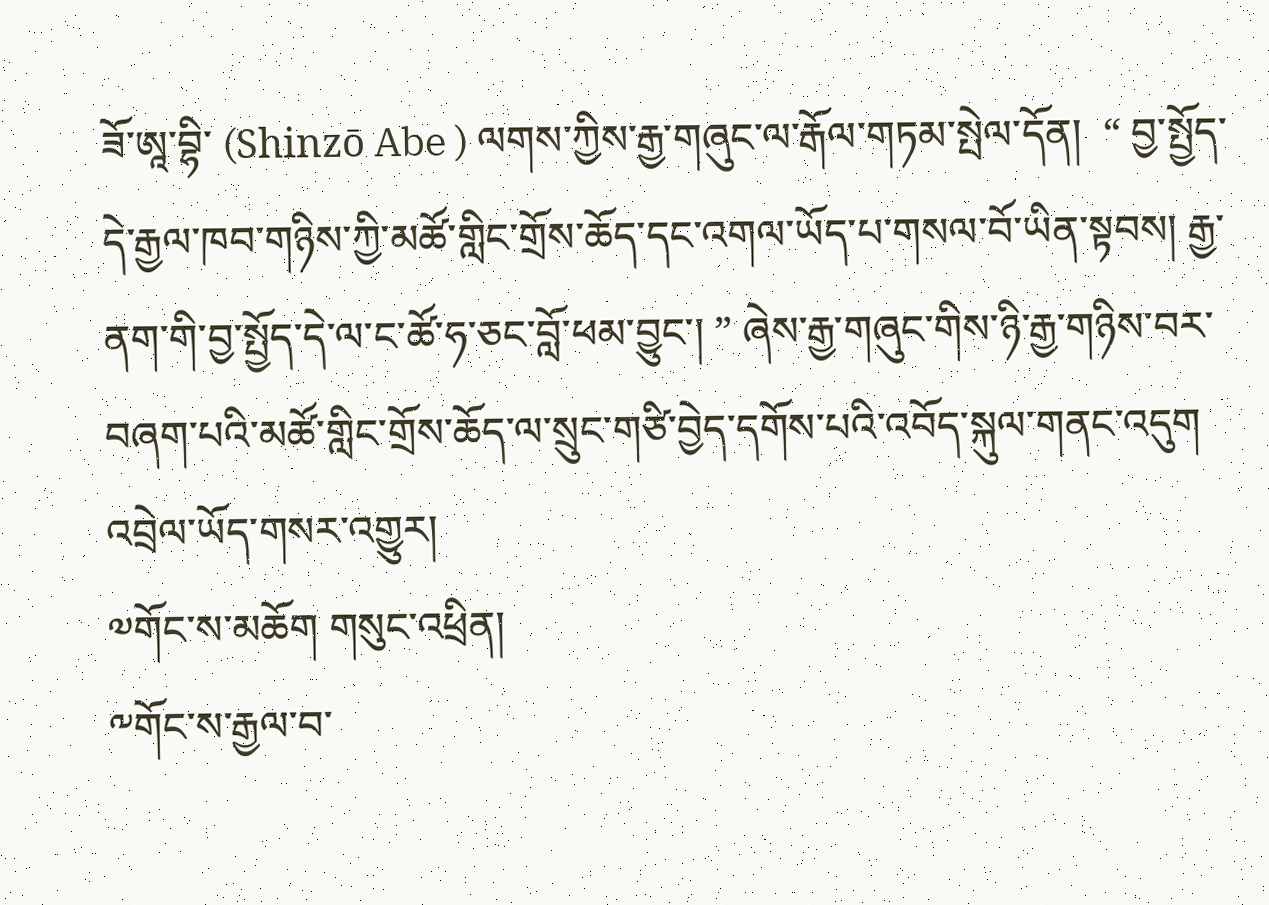ཟོ་ཨཱ་བྷི་ (Shinzō Abe ) ལགས་ཀྱིས་རྒྱ་གཞུང་ལ་རྒོལ་གཏམ་སྤེལ་དོན།  “ བྱ་སྤྱོད་དེ་རྒྱལ་ཁབ་གཉིས་ཀྱི་མཚོ་གླིང་གྲོས་ཆོད་དང་འགལ་ཡོད་པ་གསལ་བོ་ཡིན་སྟབས། རྒྱ་ནག་གི་བྱ་སྤྱོད་དེ་ལ་ང་ཚོ་ཧ་ཅང་བློ་ཕམ་བྱུང་། ” ཞེས་རྒྱ་གཞུང་གིས་ཉི་རྒྱ་གཉིས་བར་བཞག་པའི་མཚོ་གླིང་གྲོས་ཆོད་ལ་སྲུང་གཙི་བྱེད་དགོས་པའི་འབོད་སྐུལ་གནང་འདུག
འབྲེལ་ཡོད་གསར་འགྱུར།
༧གོང་ས་མཆོག གསུང་འཕྲིན།
༸གོང་ས་རྒྱལ་བ་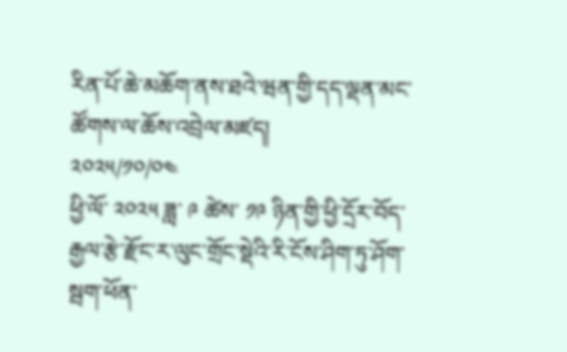རིན་པོ་ཆེ་མཆོག་ནས་ཐའེ་ཝན་གྱི་དད་ལྡན་མང་ཚོགས་ལ་ཆོས་འབྲེལ་མཛད།
༢༠༢༥/༡༠/༠༤
ཕྱི་ལོ་ ༢༠༢༥ ཟླ་ ༩ ཚེས་ ༡༩ ཉིན་གྱི་ཕྱི་དྲོར་བོད་རྒྱལ་རྩེ་རྫོང་ར་ལུང་གྲོང་སྡེའི་རི་ངོས་ཤིག་ཏུ་ཤོག་སྦག་ཕོན་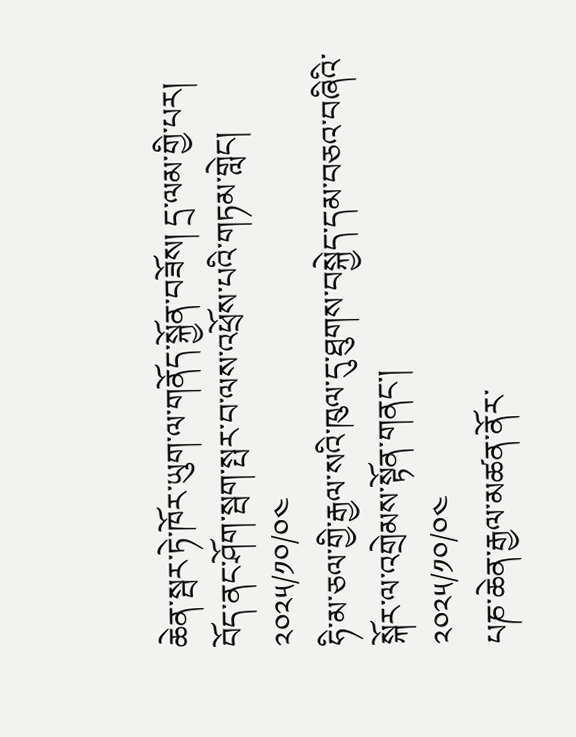ཆེན་སྦར་ཏེ་ཁོར་ཡུག་ལ་གནོད་སྐྱོན་བཟོས། དྲ་ལམ་གྱི་པར།
བོད་ནང་ཤོག་སྦག་སྤར་བ་ལས་འཕྲོས་པའི་གཏམ་གླེང།
༢༠༢༥/༡༠/༠༤
ཧི་མ་ཅལ་གྱི་རྒྱལ་སའི་ཁུལ་དུ་ཐུགས་བསྐྱེད་དམ་བཅའ་བཞིའི་སྐོར་ལ་འགྲེམས་སྟོན་གནང་།
༢༠༢༥/༡༠/༠༤
པཎ་ཆེན་རྒྱལ་མཚན་ནོར་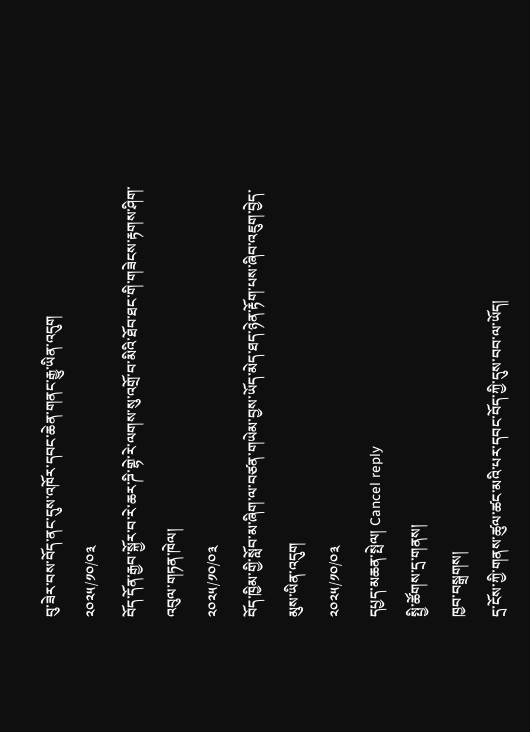བུ་ཟེར་བས་བོད་ནང་དུས་འཁོར་དབང་ཆེན་གནང་རྒྱུ་ཡིན་འདུག
༢༠༢༥/༡༠/༠༣
བོད་དོན་རྒྱབ་སྐྱོར་བ་རེ་ཆར་ཌི་གྷེ་རེ་ལགས་སུ་འགྲོ་བ་མིའི་ཐོབ་ཐང་གི་གཟེངས་རྟགས་ཤིག་འབུལ་གཏན་ཁེལ།
༢༠༢༥/༡༠/༠༣
བོད་ཁྱིམ་གྱི་སློབ་མ་ཞིག་ལ་བཙན་གཡེམ་བྱས་ཡོད་མེད་ཐད་ཉེན་རྟོག་པས་ཞིབ་འཇུག་བྱེད་མུས་ཡིན་འདུག
༢༠༢༥/༡༠/༠༣
དཔྱད་མཆན་སྤེལ། Cancel reply
སྤྱི་ཚོགས་དྲ་གནས།
ཁྱབ་བསྒྲགས།
དྲ་ངོས་ཀྱི་གནས་ཚུལ་ཚང་མའི་པར་དབང་བོད་ཀྱི་དུས་བབ་ལ་ཡོད།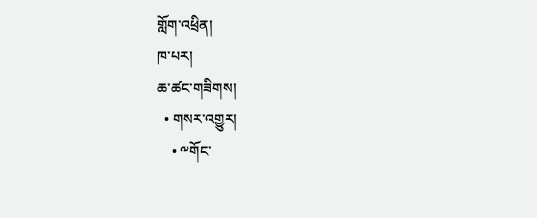གློག་འཕྲིན།
ཁ་པར།
ཆ་ཚང་གཟིགས།
  • གསར་འགྱུར།
    • ༸གོང་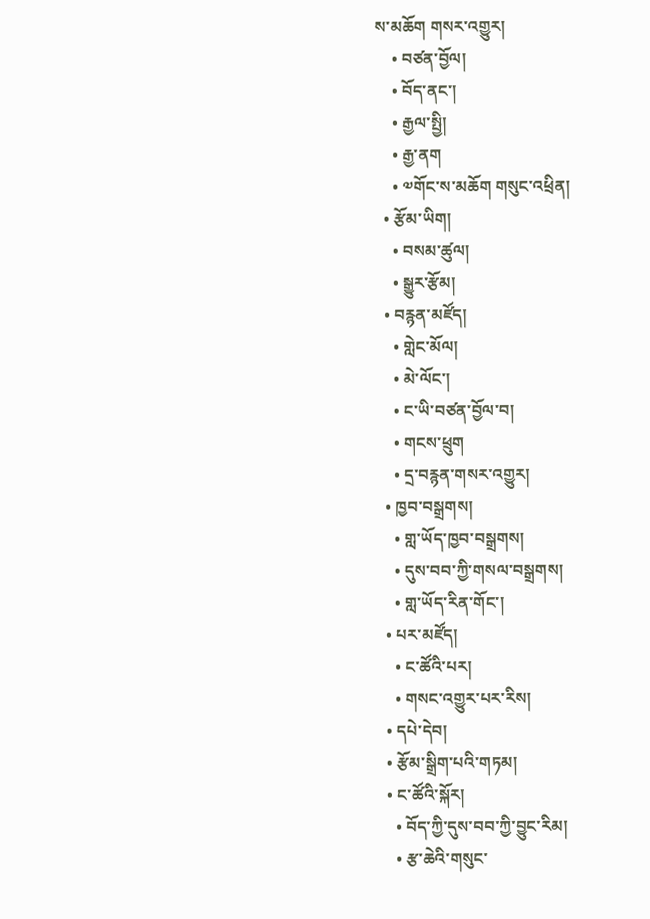ས་མཆོག གསར་འགྱུར།
    • བཙན་བྱོལ།
    • བོད་ནང་།
    • རྒྱལ་སྤྱི།
    • རྒྱ་ནག
    • ༧གོང་ས་མཆོག གསུང་འཕྲིན།
  • རྩོམ་ཡིག།
    • བསམ་ཚུལ།
    • སྒྱུར་རྩོམ།
  • བརྙན་མཛོད།
    • གླེང་མོལ།
    • མེ་ལོང་།
    • ང་ཡི་བཙན་བྱོལ་བ།
    • གངས་ཕྲུག
    • དྲ་བརྙན་གསར་འགྱུར།
  • ཁྱབ་བསྒྲགས།
    • གླ་ཡོད་ཁྱབ་བསྒྲགས།
    • དུས་བབ་ཀྱི་གསལ་བསྒྲགས།
    • གླ་ཡོད་རིན་གོང་།
  • པར་མཛོད།
    • ང་ཚོའི་པར།
    • གསང་འགྱུར་པར་རིས།
  • དཔེ་དེབ།
  • རྩོམ་སྒྲིག་པའི་གཏམ།
  • ང་ཚོའི་སྐོར།
    • བོད་ཀྱི་དུས་བབ་ཀྱི་བྱུང་རིམ།
    • རྩ་ཆེའི་གསུང་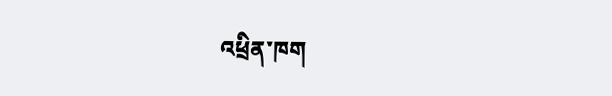འཕྲིན་ཁག